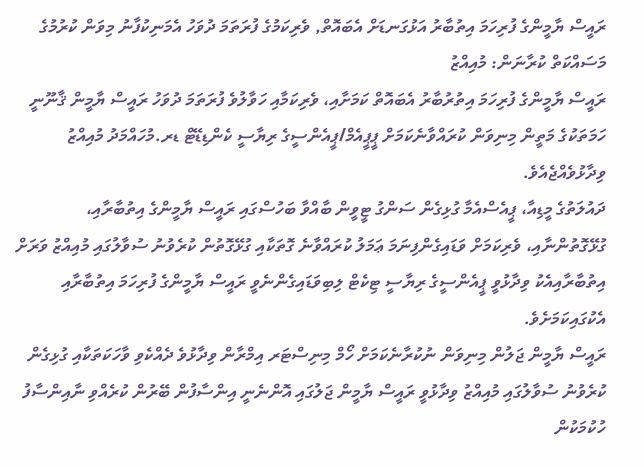ރައީސް ޔާމީންގެ ފުރިހަމަ އިތުބާރު އަޅުގަނޑަށް އެބައޮތް, ވެރިކަމުގެ ފުރަތަމަ ދުވަހު އެމަނިކުފާނު މިވަން ކުރުމުގެ މަސައްކަތް ކުރާނަން: މުއިއްޒު
ރައީސް ޔާމީންގެ ފުރިހަމަ އިތުރުބާރު އެބައޮތް ކަމަށާއި، ވެރިކަމާއި ހަވާލުވެ ފުރަތަމަ ދުވަހު ރައީސް ޔާމީން ޤާނޫނީ ހަމަތަކުގެ މަތީން މިނިވަން ކުރައްވާނެކަމަށް ޕީޕީއެމް/ޕީއެންސީގެ ރިޔާސީ ކެންޑިޑޭޓް ޑރ.މުހައްމަދު މުއިއްޒު ވިދާޅުވެއްޖެއެވެ.
ދައުލަތުގެ މީޑިއާ، ޕީއެސްއެމާ ގުޅިގެން ސަންގު ޓީވީން ބާއްވާ ބަހުސްގައި ރައީސް ޔާމީންގެ އިތުބާރާއި، ގުޅޭގޮތުންނާއި، ވެރިކަމަށް ވަޑައިގެންފިނަމަ ޢަމަލު ކުރައްވާނެ ގޮތަކާއި ގުޅޭގޮތުން ކުރެވުނު ސުވާލުގައި މުއިއްޒު ވަރަށް އިތުބާރާއިއެކު ވިދާޅުވީ ޕީއެންސީގެ ރިޔާސީ ޓިކެޓް ލިބިވަޑައިގެންނެވީ ރައީސް ޔާމީންގެ ފުރިހަމަ އިތުބާރާއި އެކުގައިކަމަށެވެ.
ރައީސް ޔާމީން ޖަލުން މިނިވަން ނުކުރާނެކަމަށް ހޯމް މިނިސްޓަރ އިމްރާން ވިދާޅުވެ ދެއްކެވި ވާހަކަތަކާއި ގުޅިގެން ކުރެވުނު ސުވާލުގައި މުއިއްޒު ވިދާޅުވީ ރައީސް ޔާމީން ޖަލުގައި އޮންނެނީ އިންސާފުން ބޭރުން ކުރެއްވި ނާއިންސާފު ހުކުމަކުން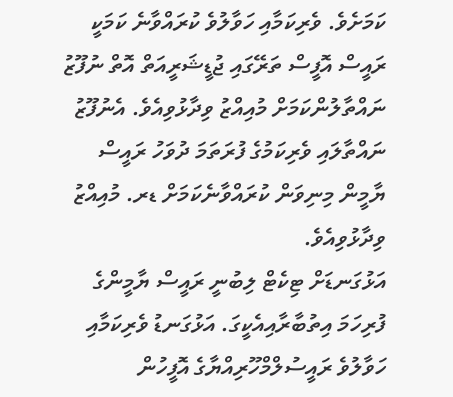ކަމަށެވެ. ވެރިކަމާއި ހަވާލުވެ ކުރައްވާނެ ކަމަކީ ރައީސް އޮފީސް ތަރޭގައި ޖުޑީޝަރީއަތް އޮތް ނުފޫޒު ނައްތާލުންކަމަށް މުއިއްޒު ވިދާޅުވިއެވެ. އެނުފޫޒު ނައްތާލައި ވެރިކަމުގެ ފުރަތަމަ ދުވަހު ރައީސް ޔާމީން މިނިވަން ކުރައްވާނެކަމަށް ޑރ. މުއިއްޒު ވިދާޅުވިއެވެ.
އަޅުގަނޑަށް ޓިކެޓް ލިބުނީ ރައީސް ޔާމީންގެ ފުރިހަމަ އިތުބާރާއިއެކީގަ. އަޅުގަނޑު ވެރިކަމާއި ހަވާލުވެ ރައީސުލްމްހޫރިއްޔާގެ އޮފީހުން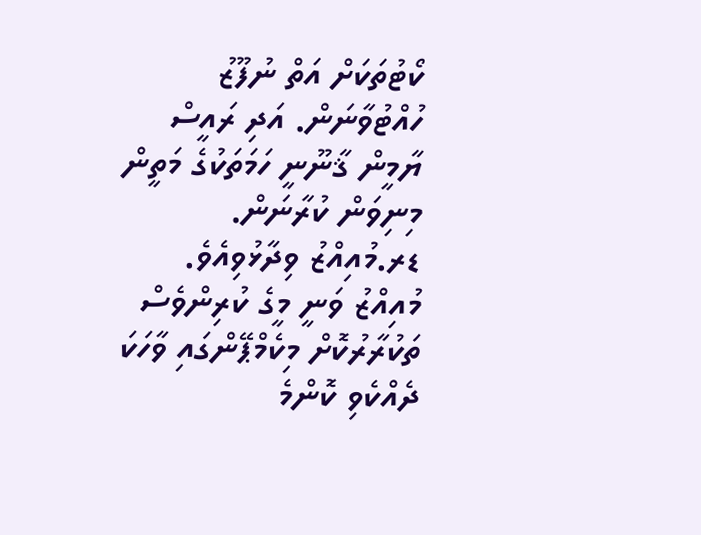ކޯޓުތަކަށް އަތް ނުފޫޒު ހުއްޓުވާނަން. އަދި ރައީސް ޔާމީން ޤާނޫނީ ހަމަތަކުގެ މަތީން މިނިވަން ކުރާނަން. ޑރ.މުއިއްޒު ވިދާޅުވިއެވެ.
މުއިއްޒު ވަނީ މީގެ ކުރިންވެސް ތަކުރާރުކޮށް މިކެމްޕޭންގައި ވާހަކަ ދެއްކެވި ކޮންމެ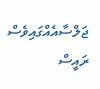ޖަލްސާއެއްގައިވެސް ރައީސް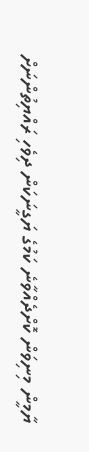ޔާމީން މިނިވަން ކޮށްދެއްވާނެ ކަމުގެ ޔަގީނަކަން ދިވެހި ރައްޔިތުންނަށް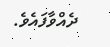ދެއްވާފައެވެ.